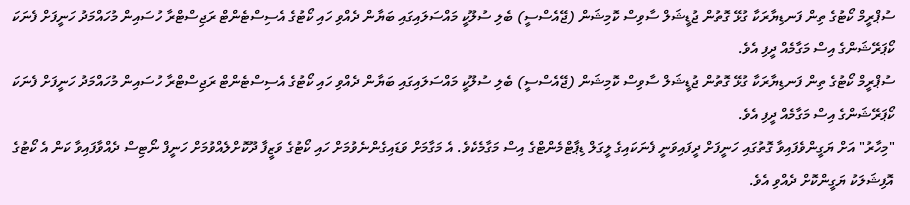ސުޕްރީމް ކޯޓުގެ ތިން ފަނޑިޔާރަކާ ގުޅޭ ގޮތުން ޖުޑީޝަލް ސާވިސް ކޮމިޝަން (ޖޭއެސްސީ) ބެލި ސުލޫކީ މައްސަލައިގައި ބަޔާން ދެއްވި ހައި ކޯޓުގެ އެސިސްޓެންޓް ރަޖިސްޓްރާ ހުސައިން މުހައްމަދު ހަނީފަށް ފެނަކަ ކޯޕަރޭޝަންގެ އިސް މަގާމެއް ދީފި އެވެ.
ސުޕްރީމް ކޯޓުގެ ތިން ފަނޑިޔާރަކާ ގުޅޭ ގޮތުން ޖުޑީޝަލް ސާވިސް ކޮމިޝަން (ޖޭއެސްސީ) ބެލި ސުލޫކީ މައްސަލައިގައި ބަޔާން ދެއްވި ހައި ކޯޓުގެ އެސިސްޓެންޓް ރަޖިސްޓްރާ ހުސައިން މުހައްމަދު ހަނީފަށް ފެނަކަ ކޯޕަރޭޝަންގެ އިސް މަގާމެއް ދީފި އެވެ.
"މިހާރު" އަށް ޔަގީންވެފައިވާ ގޮތުގައި ހަނީފަށް ދީފައިވަނީ ފެނަކައިގެ ލީގަލް ޑިޕާޓްމެންޓްގެ އިސް މަގާމެކެވެ. އެ މަގާމަށް ވަޑައިގެންނެވުމަށް ހައި ކޯޓުގެ ވަޒީފާ ދޫކޮށްލެއްވުމަށް ހަނީފް ނޯޓިސް ދެއްވާފައިވާ ކަން އެ ކޯޓުގެ އޮފިޝަލަކު ޔަގީންކޮށް ދެއްވި އެވެ.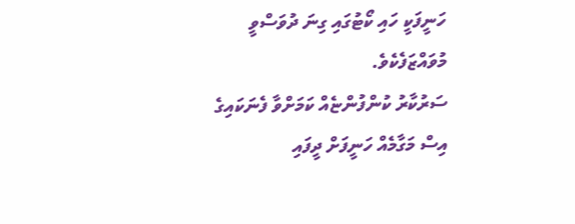ހަނީފަކީ ހައި ކޯޓުގައި ގިނަ ދުވަސްވީ މުވައްޒަފެކެވެ.
ސަރުކާރު ކުންފުންޏެއް ކަމަށްވާ ފެނަކައިގެ އިސް މަގާމެއް ހަނީފަށް ދީފައި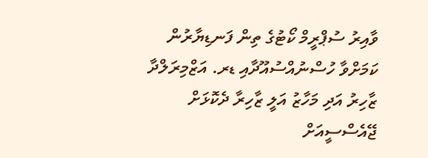ވާއިރު ސުޕްރީމް ކޯޓުގެ ތިން ފަނޑިޔާރުން ކަމަށްވާ ހުސްނުއްސުއޫދާއި ޑރ. އަޒްމިރަލްދާ ޒާހިރު އަދި މަހާޒު އަލީ ޒާހިރާ ދެކޮޅަށް ޖޭއެސްސީއަށް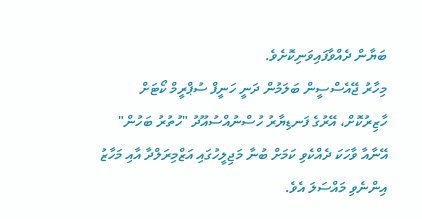ބަޔާން ދެއްވާފައިވަނިކޮށެވެ.
މިހާރު ޖޭއެސްސީން ބަލަމުން ދަނީ ހަނީފް ސުޕްރީމް ކޯޓަށް ހާޒިރުކޮށް، އޭރުގެ ފަނޑިޔާރު ހުސްނުއްސުއޫދު "ހުތުރު ބަހުން" އޭނާއާ ވާހަކަ ދެއްކެވި ކަމަށް ބުނާ މަޖިލީހުގައި އަޒްމިރަލްދާ އާއި މަހާޒު އިންނެވި މައްސަލަ އެވެ.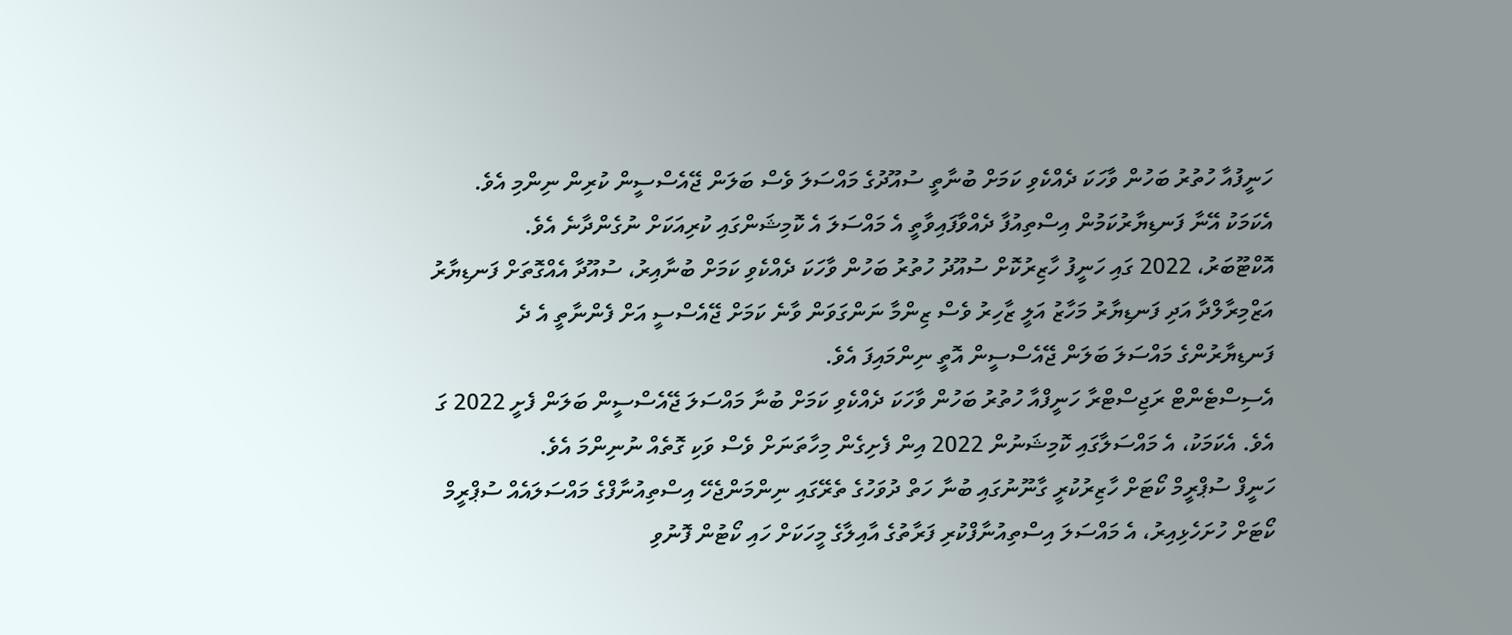ހަނީފުއާ ހުތުރު ބަހުން ވާހަކަ ދެއްކެވި ކަމަށް ބުނާތީ ސުއޫދުގެ މައްސަލަ ވެސް ބަލަން ޖޭއެސްސީން ކުރިން ނިންމި އެވެ. އެކަމަކު އޭނާ ފަނޑިޔާރުކަމުން އިސްތިއުފާ ދެއްވާފައިވާތީ އެ މައްސަލަ އެ ކޮމިޝަންގައި ކުރިއަކަށް ނުގެންދާނެ އެވެ.
އޮކްޓޫބަރު، 2022 ގައި ހަނީފު ހާޒިރުކޮށް ސުއޫދު ހުތުރު ބަހުން ވާހަކަ ދެއްކެވި ކަމަށް ބުނާއިރު، ސުއޫދާ އެއްގޮތަށް ފަނޑިޔާރު އަޒްމިރާލްދާ އަދި ފަނޑިޔާރު މަހާޒު އަލީ ޒާހިރު ވެސް ޒިންމާ ނަންގަވަން ވާނެ ކަމަށް ޖޭއެސްސީ އަށް ފެންނާތީ އެ ދެ ފަނޑިޔާރުންގެ މައްސަލަ ބަލަން ޖޭއެސްސީން އޮތީ ނިންމައިފަ އެވެ.
އެސިސްޓެންޓް ރަޖިސްޓްރާ ހަނީފްއާ ހުތުރު ބަހުން ވާހަކަ ދެއްކެވި ކަމަށް ބުނާ މައްސަލަ ޖޭއެސްސީން ބަލަން ފެށީ 2022 ގަ އެވެ. އެކަމަކު، އެ މައްސަލާގައި ކޮމިޝަނުން 2022 އިން ފެށިގެން މިހާތަނަށް ވެސް ވަކި ގޮތެއް ނުނިންމަ އެވެ.
ހަނީފް ސުޕްރީމް ކޯޓަށް ހާޒިރުކުރީ ގާނޫނުގައި ބުނާ ހަތް ދުވަހުގެ ތެރޭގައި ނިންމަންޖެހޭ އިސްތިއުނާފްގެ މައްސަލައެއް ސުޕްރީމް ކޯޓަށް ހުށަހެޅިއިރު، އެ މައްސަލަ އިސްތިއުނާފްކުރި ފަރާތުގެ އާއިލާގެ މީހަކަށް ހައި ކޯޓުން ފޮނުވި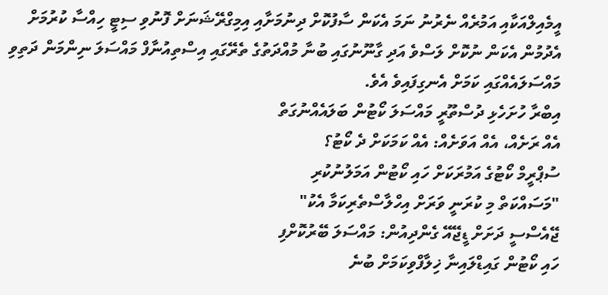އީމެއިލްއަކާއި އަމުރެއް ނެރުނު ނަމަ އެކަން ސާފުކޮށް ދިނުމަށާއި އިމިގްރޭޝަނަށް ފޮނުވި ސިޓީ ހިއްސާ ކުރުމަށް އެދުމުން އެކަން ނުކޮށް ލަސްވެ އަދި ގާނޫނުގައި ބުނާ މުއްދަތުގެ ތެރޭގައި އިސްތިއުނާފް މައްސަލަ ނިންމަން ދަތިވި މައްސަލައެއްގައި ކަމަށް އެނގިފައިވެ އެވެ.
އިބްރާ ހުށަހެޅި ދުސްތޫރީ މައްސަލަ ކޯޓުން ބަލައެއްނުގަތް
އެއް ރަށެއް، އެއް އަވަށެއް: އެއް ކަމަކަށް ދެ ކޯޓު؟
ސުޕްރީމް ކޯޓުގެ އަމުރަކަށް ހައި ކޯޓުން އަމަލުނުކުރި
"މަސައްކަތް މި ކުރަނީ ވަރަށް އިހްލާސްތެރިކަމާ އެކު"
ޖޭއެސްސީ ދަށަށް ޑީޖޭއޭ ގެންދިއުން: މައްސަލަ ބޭރުކޮށްފި
ހައި ކޯޓުން ގައިޑްލައިނާ ޚިލާފްވިކަމަށް ބުނެ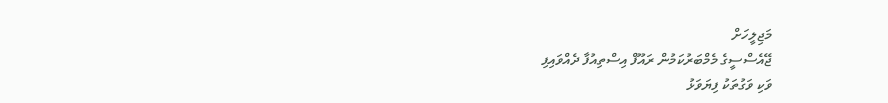މަޖިލީހަށް
ޖޭއެސްސީގެ މެމްބަރުކަމުން ރައޫފް އިސްތިއުފާ ދެއްވައިފި
ވަކި ވަގުތަކު ފިޔަވަޅު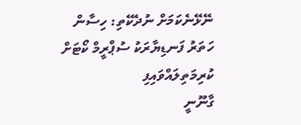ނޭޅޭނެކަމަށް ނުދެކޭތި: ހިސާން
ހަތަރު ފަނޑިޔާރަކު ސުޕްރީމް ކޯޓަށް ކުރިމަތިލައްވައިފި
ގާނޫނީ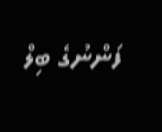ފަންނުގެ ބިލް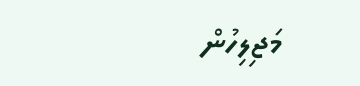މަޖިލިހުން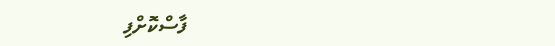ފާސްކޮށްފި